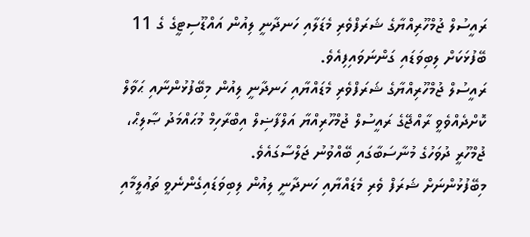ރައީސުލް ޖުމްހޫރިއްޔާގެ ޝަރަފްވެރި މެޑަލާއި ހަނދާނީ ލިއުން އައްޑޫސިޓީގެ ގެ 11 ބޭފުޅަކަށް ލިބިވަޑައި ގަންނަވައިފިއެވެ.
ރައީސުލް ޖުމްހޫރިއްޔާގެ ޝަރަފްވެރި މެޑައްޔާއި ހަނދާނީ ލިއުން މިބޭފުޅުންނާއި ޙަވާލް ކޮށްދެއްވެވީ ރާއްޖޭގެ ރައީސުލް ޖުމްހޫރިއްޔާ އަލްފާޟިލް އިބްރާހިމް މުޙައްމަދު ޞާލިޙް، ޖުމްހޫރީ ދުވަހުގެ މުނާސަބާގައި ބޭއްވުނު ޖަލްސާގައެވެ.
މިބޭފުޅުންނަށް ޝަރަފް ވެރި މެޑައްޔާއި ހަނދާނީ ލިއުން ލިބިވަޑައިގެންނެވީ ތަޢުލީމާއި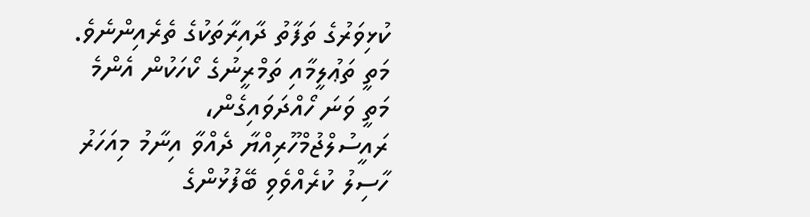ކުޅިވަރުގެ ތަފާތު ދާއިރާތަކުގެ ތެރެއިންނެވެ.
މަތީ ތަޢުލީމާއި ތަމްރީނުގެ ކޯހަކުން އެންމެ މަތީ ވަނަ ހޯއްދަވައިގެން، ރައީސުލްޖުމްހޫރިއްޔާ ދެއްވާ އިނާމު މިއަހަރު ހާސިލު ކުރެއްވެވި ބޭފުޅުންގެ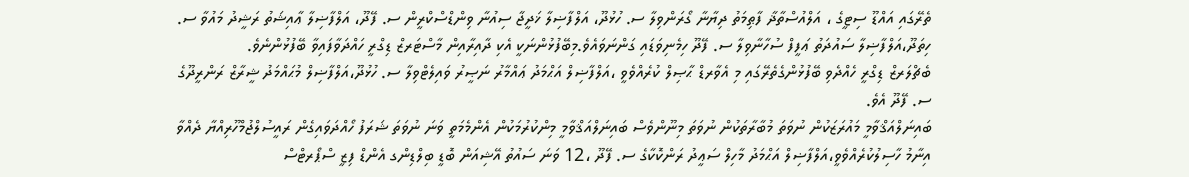ތެރޭގައި އައްޑޫ ސިޓީގެ ، އަލްއުސްތާޛާ ފާޠިމަތު ދިޔާނާ ގޯރަންވިލާ ސ. ހުޅުދޫ، އަލްފާޟިލާ ޚަދީޖާ ސިއުނާ ވިންޑްސްކްރީން ސ. ފޭދޫ، އަލްފާޟިލާ ޢާއިޝަތު ރަޝީދު މައުވާ ސ. ހިތަދޫ،އަލްފާޟިލާ ސައުދަތު ޢަފީފް ސުހާނާވިލާ ސ. ފޭދޫ ހިމެނިވަޑައި ގަންނަވައެވެ.މިބޭފުޅުންނަކީ އެކި ދާއިރާއިން މާސްޓަރޒް ޑިގްރީ ހައްދަވާފައިވާ ބޭފުޅުންނެވެ.
ބެޗްލަރޒް ޑިގްރީ ހެއްދެވި ބޭފުޅުންގެތެރޭގައި މި އެވާރޑް ޙާޞިލް ކުރެއްވެވީ ،އަލްފާޟިލް އަޙްމަދު ޢައްމާރު ނަޞީރު ވައިލެޓްވިލާ ސ. ހުޅުދޫ،އަލްފާޟިލް މުޙައްމަދު ޝީރާޒް ރަންރީދޫގެ ސ. ފޭދޫ އެވެ.
ބައިނަލްއަޤްވާމީ މައުރަޒަކުން ނުވަތަ މުބާރާތަކުން ނުވަތަ މިނޫންވެސް ބައިނަލްއަޤްވާމީ މިންކުރުމަކުން އެންމެމަތީ ވަނަ ނުވަތަ ޝަރަފު ހޯއްދަވައިގެން ރައީސުލްޖުމްހޫރިއްޔާ ދެއްވާ އިނާމު ހާސިލުކުރެއްވެވީ،އަލްފާޟިލް އަޙްމަދު މާހިލް ސަޢީދު ރަންކޮކާގެ ސ. ފޭދޫ ،12 ވަނަ ސައުތު އޭޝިއަން ބޮޑީ ބިލްޑިންގ އެންޑް ފިޒީ ސްޕޯރޓްސް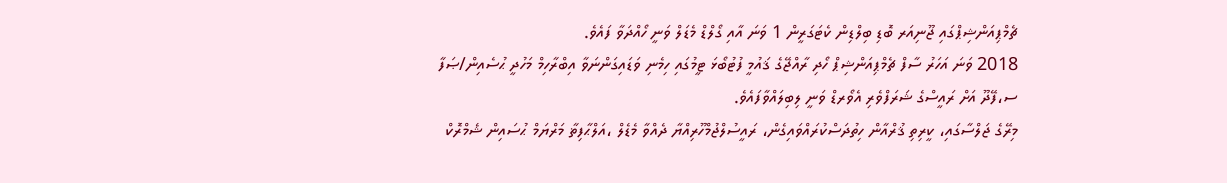ޗެމްޕިއަންޝިޕްގައި ޖޫނިއަރ ބޮޑި ބިލްޑިން ކެޓަގަރީން 1 ވަނަ އާއި ގޯލްޑް މެޑަލް ވަނީ ހޯއްދަވާ ފައެވެ.
2018 ވަނަ އަހަރު ސާފް ޗެމްޕިއަންޝިޕް ހޯދި ރާއްޖޭގެ ޤައުމީ ފުޓުބޯޅަ ޓީމުގައި ހިމެނި ވަޑައިގަންނަވާ އިބްރާހިމް މަހުދީ ޙުސެއިން/ޞަފާ ސ،ފޭދޫ އަށް ރައީސްގެ ޝަރަފްވެރި އެވޯރޑް ވަނީ ލިބިލައްވާފައެވެ.
މިރޭގެ ޖަލްސާގައި، ކީރިތި ޤުރްއާން ހިތުދަސްކުރައްވައިގެން، ރައީސުލްޖުމްހޫރިއްޔާ ދެއްވާ މެޑެލް ،އަލްޙާފިޡާ މަރްޔަމް ޙުސައިން ޝެމްރޮކް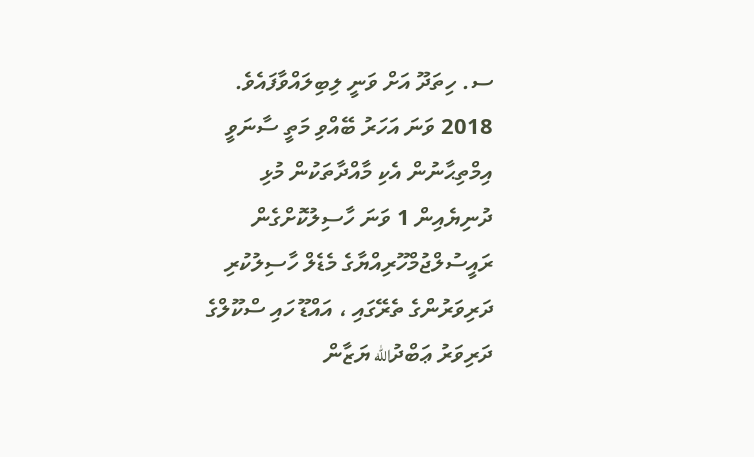ސ. ހިތަދޫ އަށް ވަނީ ލިބިލައްވާފައެވެ.
2018 ވަނަ އަހަރު ބޭއްވި މަތީ ސާނަވީ އިމްތިޙާނުން އެކި މާއްދާތަކުން މުޅި ދުނިޔެއިން 1 ވަނަ ހާސިލުކޮށްގެން ރައީސުލްޖުމްހޫރިއްޔާގެ މެޑެލް ހާސިލުކުރި ދަރިވަރުންގެ ތެރޭގައި ، އައްޑޫ ހައި ސްކޫލްގެ ދަރިވަރު ޢަބްދުالله ޔަޒާން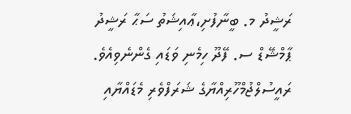ރަޝީދު މ. ބީނާފުށި،ޢާއިޝަތު ސަޙާ ރަޝީދު ޕާމްޝޭޑް ސ. ފޭދޫ ހިމެނި ވަޑައި ގެންނެވިއެވެ.
ރައީސުލްޖުމްހޫރިއްޔާގެ ޝަރަފްވެރި މެޑައްޔާއި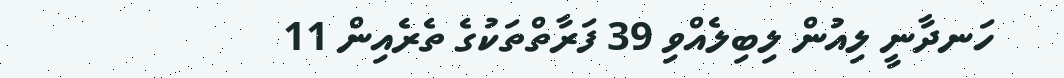ހަނދާނީ ލިއުން ލިބިލެއްވި 39 ފަރާތްތަކުގެ ތެރެއިން 11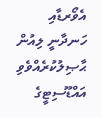އެވޯރޑާއި ހަނދާނީ ލިއުން ޙާޞިލުކުރެއްވެވި އައްޑޫސިޓީގެ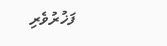ފަޚުރުވެރި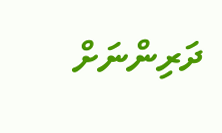ދަރިންނަށް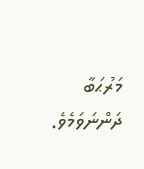މަރުޙަބާ ދަންނަވަމެވެ.